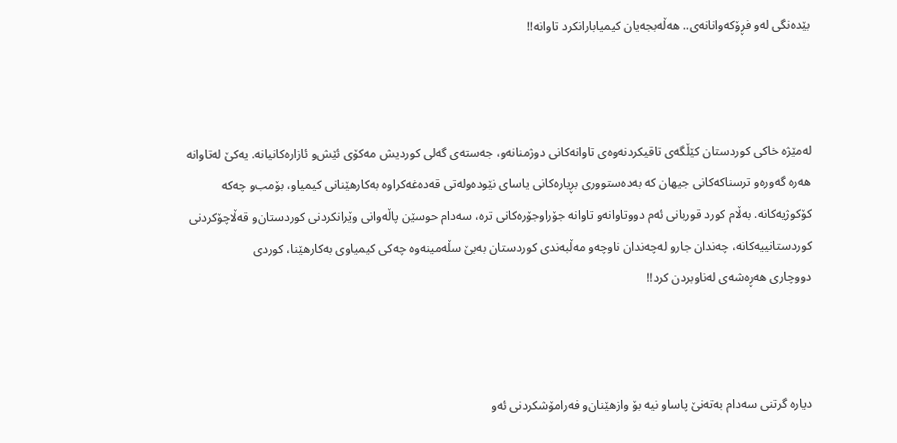بێده‌نگی له‌و فڕۆكه‌وانانه‌ی.. هه‌ڵه‌بجه‌یان كیمیابارانكرد تاوانه!!



له‌مێژه خاكی كوردستان كێڵگه‌ی تاقیكردنه‌وه‌ی تاوانه‌كانی دوژمنانه‌و، جه‌سته‌ی گه‌لی كوردیش مه‌كۆی ئێش‌و ئازاره‌كانیانه. یه‌كێ له‌تاوانه هه‌ره گه‌وره‌و ترسناكه‌كانی جیهان كه ‌به‌ده‌ستووری بڕیاره‌كانی یاسای نێوده‌وله‌تی قه‌ده‌غه‌كراوه به‌كارهێنانی كیمیاو، بۆمب‌و چه‌كه كۆكوژیه‌كانه. به‌ڵام كورد قوربانی ئه‌م دووتاوانه‌و تاوانه جۆراوجۆره‌كانی تره، سه‌دام حوسێن پاڵه‌وانی وێرانكردنی کوردستان‌و قه‌ڵاچۆكردنی كوردستانییه‌کانه‌، چه‌ندان جارو له‌چه‌ندان ناوچه‌و مه‌ڵبه‌ندی كوردستان به‌بێ سڵه‌مینه‌وه چه‌كی كیمیاوی به‌كارهێنا، كوردی دووچاری ‌هه‌ڕه‌شه‌ی له‌ناوبردن كرد!!



دیاره گرتنی سه‌دام به‌ته‌نێ پاساو نیه بۆ وازهێنان‌و فه‌رامۆشكردنی ئه‌و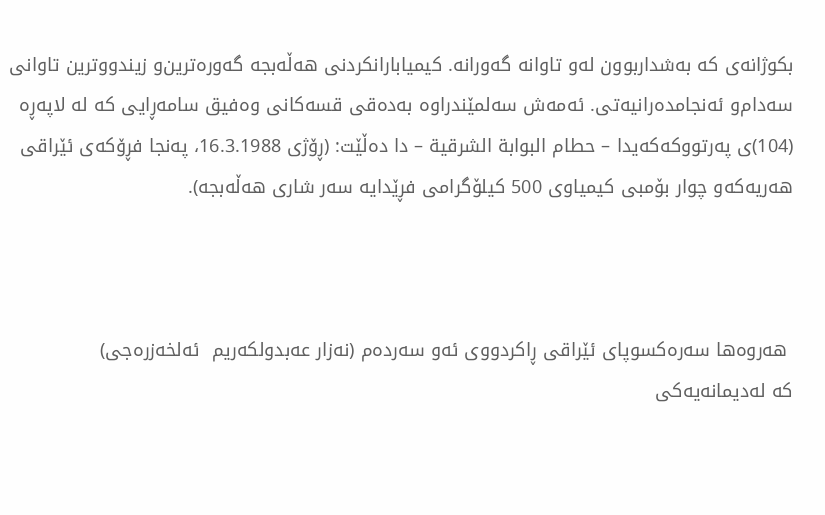بكوژانه‌ی كه به‌شداربوون له‌و تاوانه گه‌ورانه. كیمیابارانكردنی هه‌ڵه‌بجه گه‌وره‌ترین‌و زیندووترین تاوانی سه‌دام‌‌و ئه‌نجامده‌رانیه‌تی. ئه‌مه‌ش سه‌لمێندراوه به‌ده‌قی قسه‌كانی وه‌فیق سامه‌ڕایی كه له لاپه‌ڕه‌ (104)ی په‌رتووكه‌كه‌یدا – حطام البوابة الشرقية – دا ده‌ڵێت: (ڕۆژی 16.3.1988، په‌نجا فڕۆكه‌ی ئێراقی هه‌ریه‌كه‌و چوار بۆمبی كیمیاوی 500 كیلۆگرامی فڕێدایه سه‌ر شاری هه‌ڵه‌بجه).



 هه‌روه‌ها سه‌ره‌كسوپای ئێراقی ڕاكردووی ئه‌و سه‌رده‌م (نه‌زار عه‌بدولكه‌ریم  ئه‌لخه‌زره‌جی) كه ‌له‌دیمانه‌یه‌كی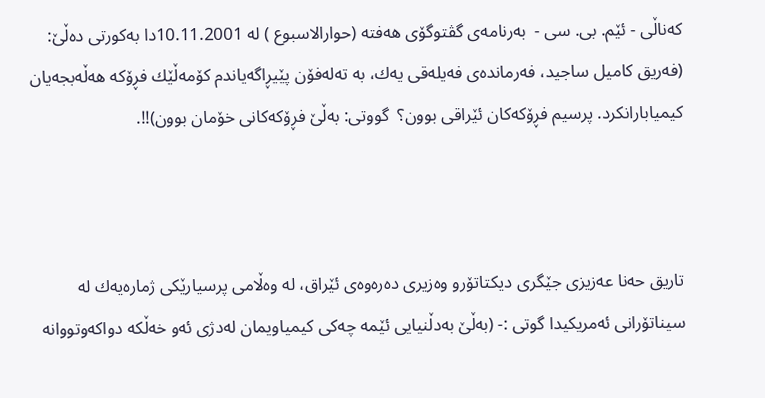كه‌ناڵی - ئێم. بی. سی -  به‌رنامه‌ی گڤتوگۆی هه‌فته (حوارالاسبوع ) له 10.11.2001دا به‌كورتی ده‌ڵێ: (فه‌ریق كامیل ساجید، فه‌رمانده‌ی فه‌یله‌قی یه‌ك، به‌ ته‌له‌فۆن پێیڕاگه‌یاندم كۆمه‌ڵێك فڕۆكه هه‌‌ڵه‌بجه‌یان كیمیابارانكرد. پرسیم فڕۆكه‌كان ئێراقی بوون؟  گووتی: به‌ڵێ فڕۆكه‌كانی خۆمان بوون)!!.



تاریق حه‌نا عه‌زیزی جێگری دیكتاتۆرو وه‌زیری ده‌ره‌وه‌ی ئێراق، له وه‌ڵامی پرسیارێكی ژماره‌یه‌ك له سیناتۆرانی ئه‌مریكیدا گوتی :- (به‌ڵێ به‌دڵنیایی ئێمه چه‌كی كیمیاویمان له‌دژی ئه‌و خه‌ڵكه دواكه‌وتووانه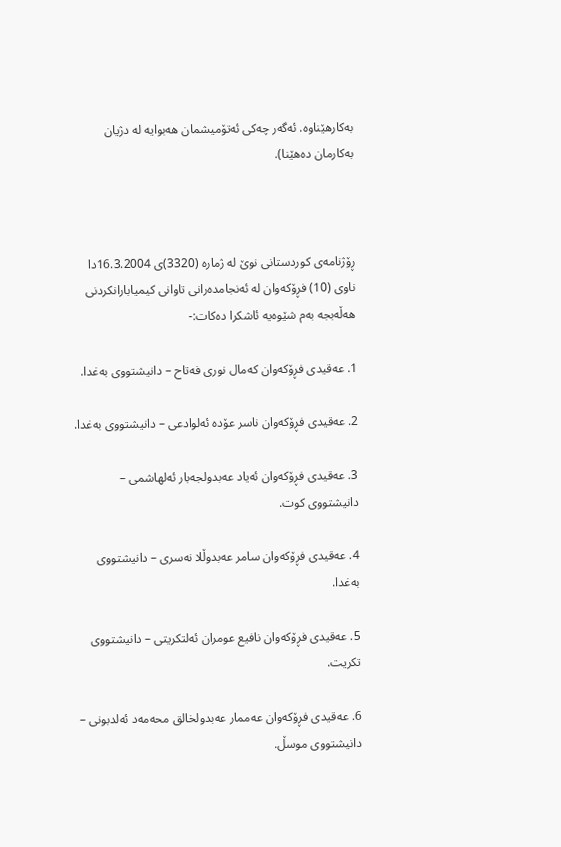به‌كارهێناوه. ئه‌گه‌ر چه‌كی ئه‌تۆمیشمان هه‌بوایه له دژیان به‌كارمان ده‌هێنا).



ڕۆژنامه‌ی كوردستانی نوێ له ژماره (3320)ی 16.3.2004دا ناوی (10) فڕۆکه‌وان له‌ ئه‌نجامده‌رانی تاوانی كیمیابارانكردنی هه‌ڵه‌بجه به‌م شێوه‌یه ئاشكرا ده‌كات:-

1. عه‌قیدی فڕۆكه‌وان كه‌مال نوری فه‌تاح – دانیشتووی به‌غدا.

2. عه‌قیدی فڕۆكه‌وان ناسر عۆده ئه‌لوادعی – دانیشتووی به‌غدا.

3. عه‌قیدی فڕۆكه‌وان ئه‌یاد عه‌بدولجه‌بار ئه‌لهاشمی – دانیشتووی كوت.

4. عه‌قیدی فڕۆكه‌وان سامر عه‌بدوڵلا نه‌سری – دانیشتووی به‌غدا.

5. عه‌قیدی فڕۆكه‌وان نافیع عومران ئه‌لتكریتی – دانیشتووی تكریت.

6. عه‌قیدی فڕۆكه‌وان عه‌ممار عه‌بدولخالق محه‌مه‌د ئه‌لدبونی – دانیشتووی موسڵ.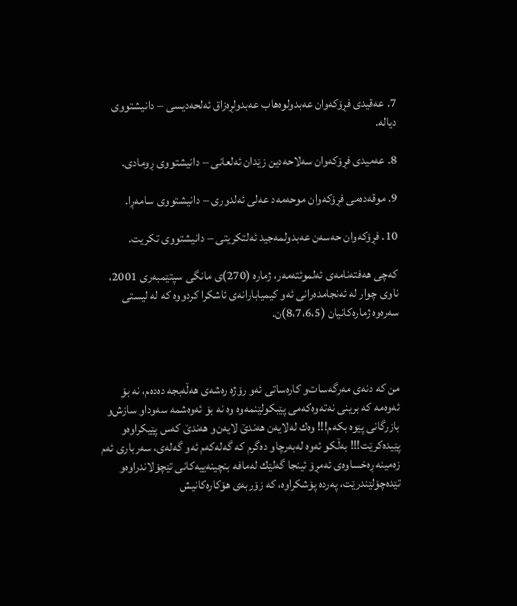7. عه‌قیدی فڕۆكه‌وان عه‌بدولوه‌هاب عه‌بدولڕه‌زاق ئه‌لحه‌دیسی – دانیشتووی دیاله.

8. عه‌میدی فڕۆكه‌وان سه‌لاحه‌دین زێدان ئه‌لعانی – دانیشتووی ڕومادی.

9. موقه‌ده‌می فڕۆكه‌وان موحه‌مه‌د عه‌لی ئه‌لدوری – دانیشتووی سامه‌ڕا.

10. فڕۆكه‌وان حه‌سه‌ن عه‌بدولمه‌جید ئه‌لتكریتی – دانیشتووی تكریت.

که‌چی هه‌فته‌نامه‌ی ئه‌لموئته‌مه‌ر، ژماره (270)ی مانگی سپتێمبه‌ری 2001، ناوی چوار له ئه‌نجامده‌رانی ئه‌و كیمیابارانه‌ی ئاشكرا كردووه كه له لیستی سه‌ره‌وه ژماره‌كانیان (8،7،6،5)ن.



من كه دنه‌ی مه‌رگه‌سات‌و كاره‌ساتی ئه‌و رۆژه ره‌شه‌ی هه‌ڵه‌بجه ده‌ده‌م، نه بۆ ئه‌وه‌مه كه برینی نه‌ته‌وه‌كه‌می پێبكولێنمه‌وه وه‌ نه بۆ ئه‌وه‌شمه سه‌وداو سازش‌و بازرگانی پێوه‌ بكه‌م!!! وه‌ك له‌لایه‌ن هه‌ندێ لایه‌ن‌و هه‌ندێ كه‌س پێیكراوه‌و پێیده‌كرێت!!! به‌ڵكو ئه‌وه له‌به‌رچاو ده‌گرم كه گه‌له‌كه‌م ئه‌و گه‌له‌ی، سه‌رباری ئه‌م زه‌مینه ڕه‌خساوه‌ی ئه‌مڕۆ ئینجا گه‌لێك له‌مافه بنچینه‌ییه‌كانی تێچۆلاندراوه‌و تێده‌چۆلێندرێت، په‌رده‌ پۆشكراوه، كه زۆربه‌ی هۆكاره‌كانیش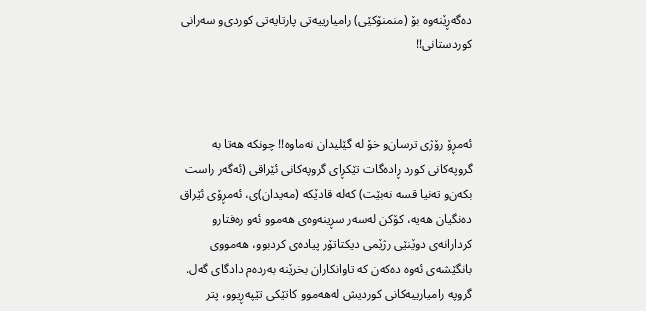ده‌گه‌ڕێنه‌وه بۆ (منمنۆكێی) رامیارییه‌تی پارتایه‌تی كوردی‌و سه‌رانی کوردستانی!!



ئه‌مڕۆ رۆژی ترسان‌و خۆ له گێلیدان نه‌ماوه!! چونكه هه‌تا به گروپه‌كانی كورد ڕاده‌گات تێكڕای گروپه‌كانی ئێراقی (ئه‌گه‌ر راست بکه‌ن‌و ته‌نیا قسه‌ نه‌بێت) كه‌له قادێكه (مه‌یدان)ی، ئه‌مڕۆی ئێراق ده‌نگیان هه‌یه، كۆكن له‌سه‌ر سڕینه‌وه‌ی هه‌موو ئه‌و ره‌فتارو كردارانه‌ی دوێنێی رژێمی دیكتاتۆر پیاده‌ی كردبوو، هه‌مووی بانگێشه‌ی ئه‌وه ده‌كه‌ن كه تاوانكاران بخرێنه‌ به‌رده‌م دادگای گه‌ل. گروپه رامیارییه‌كانی كوردیش له‌هه‌موو كاتێكی تێپه‌ڕیوو، پتر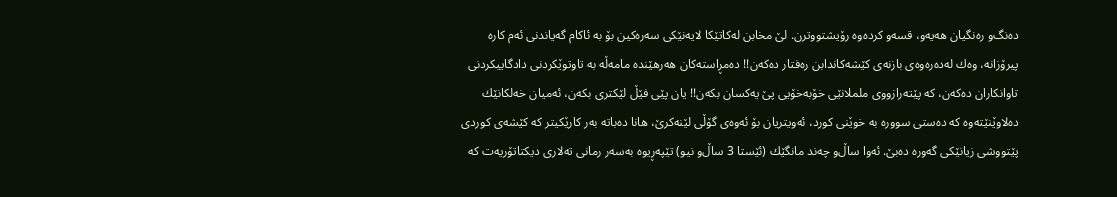ده‌نگ‌و ره‌نگیان هه‌یه‌و، قسه‌و كرده‌وه رۆیشتووترن. لێ مخابن له‌كاتێكا لایه‌نێكی سه‌ره‌كین بۆ به ئاكام گه‌یاندنی ئه‌م كاره پیرۆزانه، وه‌ك له‌ده‌ره‌وه‌ی بازنه‌ی كێشه‌كاندابن ره‌فتار ده‌كه‌ن!! ده‌مڕاسته‌كان هه‌رهێنده مامه‌ڵه به تاوتوێكردنی دادگاییكردنی تاوانكاران ده‌كه‌ن، كه پێته‌رازووی ململانێی خۆبه‌خۆیی پێ یه‌كسان بكه‌ن!! یان پێی فێڵ لێكتری بكه‌ن، ئه‌میان خه‌لكانێك ده‌لاوێنێته‌وه كه ده‌ستی سووره به خوێنی كورد، ئه‌ویتریان بۆ ئه‌وه‌ی گۆڵی لێنه‌كرێ، هانا ده‌باته به‌ر كارێكیتر كه كێشه‌ی كوردی پێتووشی زیانێكی گه‌وره ده‌بێ. ئه‌وا ساڵ‌و چه‌ند مانگێك (ئێستا 3 ساڵ‌و نیو) تێپه‌ڕیوه به‌سه‌ر رمانی ته‌لاری دیكتاتۆریه‌ت كه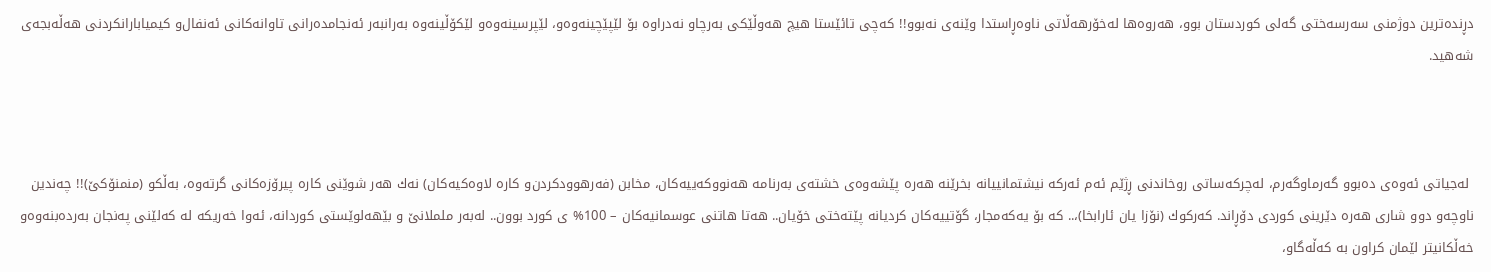دڕنده‌ترین دوژمنی سه‌رسه‌ختی گه‌لی كوردستان بوو، هه‌روه‌ها له‌خۆرهه‌ڵاتی ناوه‌ڕاستدا وێنه‌ی نه‌بوو!! که‌چی تائێستا هیچ هه‌وڵێكی به‌رچاو نه‌دراوه بۆ لێپێچینه‌وه‌و، لێپرسینه‌وه‌و لێكۆڵینه‌وه به‌رانبه‌ر ئه‌نجامده‌رانی تاوانه‌کانی ئه‌نفال‌و كیمیابارانكردنی هه‌ڵه‌بجه‌ی شه‌هید.



 له‌جیاتی ئه‌وه‌ی ده‌بوو گه‌رماوگه‌رم، له‌چركه‌ساتی روخاندنی ڕژێم ئه‌م ئه‌ركه نیشتمانییانه بخرێنه هه‌ره پێشه‌وه‌ی خشته‌ی به‌رنامه‌ هه‌نووكه‌ییه‌كان، مخابن (فه‌رهوودكردن‌و كاره لاوه‌كیه‌كان) نه‌ك هه‌ر شوێنی كاره پیرۆزه‌كانی گرته‌وه، به‌ڵكو (منمنۆكێ)!! چه‌ندین ناوچه‌و دوو شاری هه‌ره دێرینی كوردی دۆڕاند. كه‌ركوك (نۆزا یان ئارابخا)،.. كه بۆ یه‌كه‌مجار، گۆتییه‌كان كردیانه پێته‌ختی خۆیان.. هه‌تا هاتنی عوسمانیه‌كان – 100% ی كورد بوون.. له‌به‌ر ململانێ و بێهه‌لوێستی كوردانه، ئه‌وا خه‌ریكه له كه‌لێنی په‌نجان به‌رده‌بنه‌وه‌و خه‌ڵكانیتر لێمان كراون به كه‌ڵه‌گاو،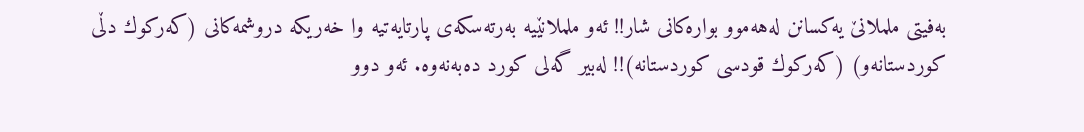به‌فیتی ململانێ یه‌كسانن له‌هه‌موو بواره‌كانی شار!! ئه‌و ململانێیه به‌رته‌سكه‌ی پارتایه‌تیه وا خه‌ریكه دروشمه‌كانی (كه‌ركوك دڵی كوردستانه‌و) (كه‌ركوك قودسی كوردستانه)!! له‌بیر گه‌لی كورد ده‌به‌نه‌وه. ئه‌و دوو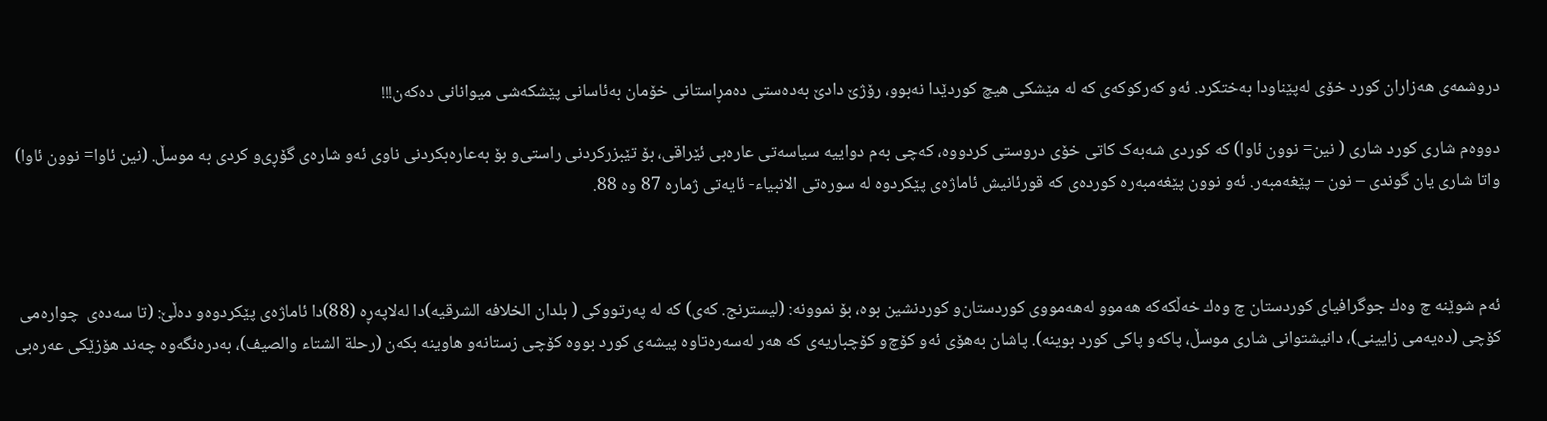دروشمه‌ی هه‌زاران كورد خۆی له‌پێناودا به‌ختكرد. ئه‌و كه‌ركوكه‌ی كه له مێشكی هیچ كوردێدا نه‌بوو، رۆژێ دادێ به‌ده‌ستی ده‌مڕاستانی خۆمان به‌ئاسانی پێشكه‌شی میوانانی ده‌كه‌ن!!!

دووه‌م شاری كورد شاری ( نین= نوون ئاوا) که کوردی‌ شه‌به‌ک کاتی خۆی دروستی کردووه‌، كه‌چی به‌م دواییه سیاسه‌تی عا‌ره‌بی ئێراقی، بۆ تێبزركردنی راستی‌و بۆ به‌عا‌ره‌بكردنی ناوی ئه‌و شاره‌ی گۆڕی‌و كردی به موسڵ. (نین ئاوا= نوون ئاوا) واتا شاری یان گوندی – نون – پێغه‌مبه‌ر. ئه‌و نوون پێغه‌مبه‌ره كورده‌ی كه قورئانیش ئاماژه‌ی پێكردوه له سوره‌تی الانبیاء- ئایه‌تی ژماره 87 وه 88.



ئه‌م شوێنه چ وه‌ك جوگرافیای كوردستان چ وه‌ك خه‌ڵكه‌كه هه‌موو له‌هه‌مووی كوردستان‌و كوردنشین بوه، بۆ نموونه‌: (لیسترنج. که‌ی) كه له په‌رتووكی ( بلدان الخلافه الشرقیه)دا له‌لاپه‌ڕه (88)دا ئاماژه‌ی پێكردوه‌و ده‌ڵێ: (تا سه‌ده‌ی  چواره‌می کۆچی (ده‌یه‌می زایینی)، دانیشتوانی شاری موسڵ، پاكه‌و پاكی كورد بوینه‌). پاشان به‌هۆی ئه‌و كۆچ‌و كۆچباریه‌ی كه هه‌ر له‌سه‌ره‌تاوه پیشه‌ی كورد بووه كۆچی زستانه‌و هاوینه بكه‌ن (رحلة الشتاء والصيف)، به‌دره‌نگه‌وه چه‌ند هۆزێكی عه‌ره‌بی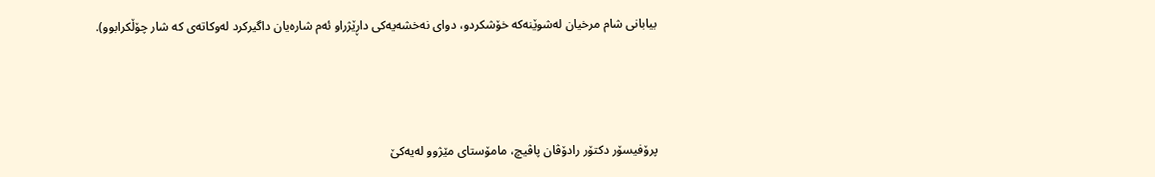بیابانی شام مرخیان له‌شوێنه‌كه خۆشكردو، دوای نه‌خشه‌یه‌کی داڕێژراو ئه‌م شاره‌یان داگیركرد له‌وکاته‌ی که‌ شار چۆڵكرابوو).



پرۆفیسۆر دکتۆر رادۆڤان پاڤیچ، مامۆستای مێژوو له‌یه‌کێ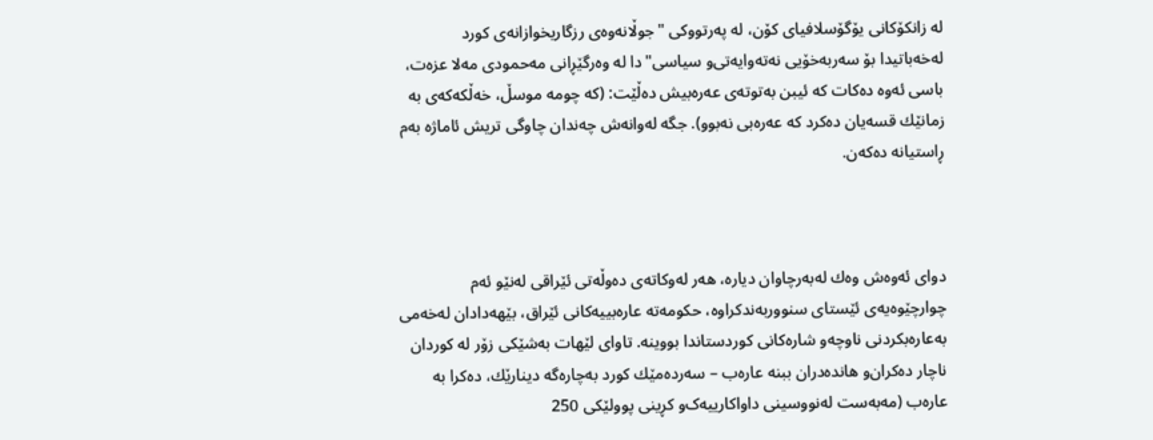له‌ زانکۆکانی‌ یۆگۆسلافیای کۆن، له په‌رتووكی "جوڵانه‌وه‌ی رزگاریخوازانه‌ی كورد له‌خه‌باتیدا بۆ سه‌ربه‌خۆیی نه‌ته‌وایه‌تی‌و سیاسی"دا له وه‌رگێڕانی مه‌حمودی مه‌لا عزه‌ت، باسی ئه‌وه‌ ده‌کات که‌ ئیبن به‌توته‌ی عه‌ره‌بیش ده‌ڵێت: (كه چومه موسڵ، خه‌ڵكه‌كه‌ی به زمانێك قسه‌یان ده‌كرد كه عه‌ره‌بی نه‌بوو). جگه له‌وانه‌ش چه‌ندان چاوگی تریش ئاماژه به‌م ڕاستیانه ده‌كه‌ن.



دوای ئه‌وه‌ش وه‌ك له‌به‌رچاوان دیاره، هه‌ر له‌وكاته‌ی ده‌وڵه‌تی ئێراقی له‌نێو ئه‌م چوارچێوه‌یه‌ی ئێستای سنووربه‌ندكراوه، حكومه‌ته عا‌ره‌بییه‌كانی ئێراق، بێهه‌دادان له‌خه‌می به‌عاره‌بكردنی ناوچه‌و شاره‌كانی كوردستاندا بووینه. تاوای لێهات به‌شێکی زۆر له‌ كوردان ناچار ده‌كران‌و هانده‌دران ببنه عا‌ره‌ب – سه‌رده‌مێك كورد به‌چاره‌گه دینارێك، ده‌كرا به عاره‌ب (مه‌به‌ست له‌نووسینی داواکارییه‌ک‌و کڕینی پوولێکی 250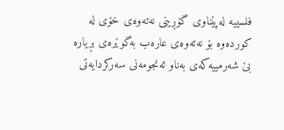فلسییه‌ له‌پێناوی گۆڕینی نه‌ته‌وه‌ی خۆی له‌ کورده‌وه‌ بۆ نه‌ته‌وه‌ی عاره‌ب به‌گوێره‌ی بڕیاره‌ بێ شه‌رمییه‌که‌ی به‌ناو ئه‌نجومه‌نی سه‌رکردایه‌تی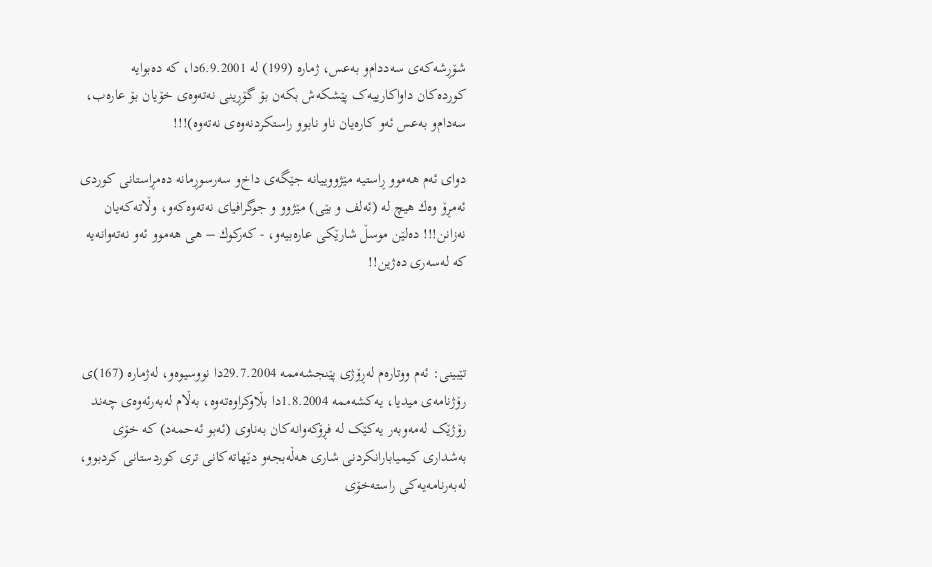شۆڕشه‌که‌ی سه‌ددام‌و به‌عس، ژماره‌ (199) له‌ 6.9.2001دا، که‌ ده‌بوایه‌ کورده‌کان داواکارییه‌ک پێشکه‌ش بکه‌ن بۆ گۆڕینی نه‌ته‌وه‌ی خۆیان بۆ عاره‌ب، سه‌دام‌و به‌عس ئه‌و کاره‌یان ناو نابوو راستکردنه‌وه‌ی نه‌ته‌وه‌)!!!

دوای ئه‌م هه‌موو ڕاستیه مێژووییانه جێگه‌ی داخ‌و سه‌رسوڕمانه ده‌مڕاستانی كوردی ئه‌مڕۆ وه‌ك هیچ له (ئه‌لف و بێی) مێژوو و جوگرافیای نه‌ته‌وه‌كه‌و، وڵاته‌كه‌یان نه‌زانن!!! ده‌لێن موسڵ شارێكی عاره‌بیه‌و، - كه‌ركوك – هی هه‌موو ئه‌و نه‌ته‌وانه‌یه كه له‌سه‌ری ده‌ژین!!



تێبینی: ئه‌م ووتاره‌م له‌ڕۆژی‌ پێنجشه‌ممه‌ 29.7.2004دا نووسیوه‌و، له‌ژماره‌ (167)ی رۆژنامه‌ی میدیا، یه‌کشه‌ممه‌ 1.8.2004دا بڵاوکراوه‌ته‌وه‌، به‌ڵام له‌به‌رئه‌وه‌ی چه‌ند رۆژێک له‌مه‌وبه‌ر یه‌کێک له‌ فڕۆکه‌وانه‌کان‌ به‌ناوی (ئه‌بو ئه‌حمه‌د) که‌ خۆی به‌شداری کیمیابارانکردنی شاری هه‌ڵه‌بجه‌و دێهاته‌کانی تری کوردستانی کردبوو، له‌به‌رنامه‌یه‌کی راسته‌خۆی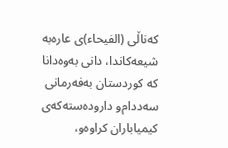که‌ناڵی (الفیحاء)ی عاره‌به شیعه‌‌کاندا، دانی به‌وه‌دانا که‌ کوردستان به‌فه‌رمانی سه‌ددام‌و داروده‌سته‌که‌ی کیمیاباران کراوه‌و،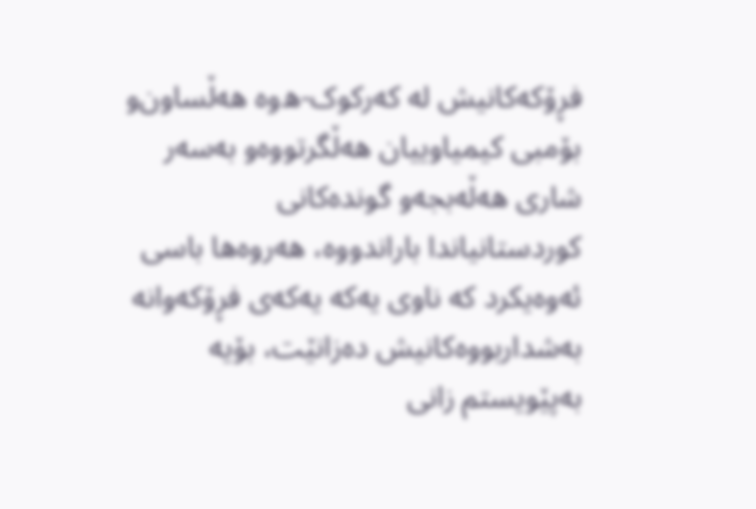فڕۆکه‌کانیش له‌ که‌رکوک-ه‌وه‌ هه‌ڵساون‌و بۆمبی کیمیاوییان هه‌ڵگرتووه‌و به‌سه‌ر شاری هه‌ڵه‌بجه‌و گونده‌کانی کوردستانیاندا باراندووه‌، هه‌روه‌ها باسی ئه‌وه‌یکرد که‌ ناوی یه‌که‌ یه‌که‌ی فڕۆکه‌وانه‌ به‌شداربووه‌کانیش ده‌زانێت، بۆیه‌‌ به‌پێویستم زانی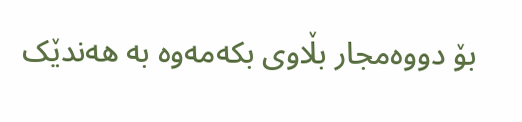بۆ دووه‌مجار بڵاوی بکه‌مه‌وه به‌ هه‌ندێک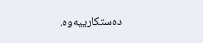ده‌ستکارییه‌وه‌‌.